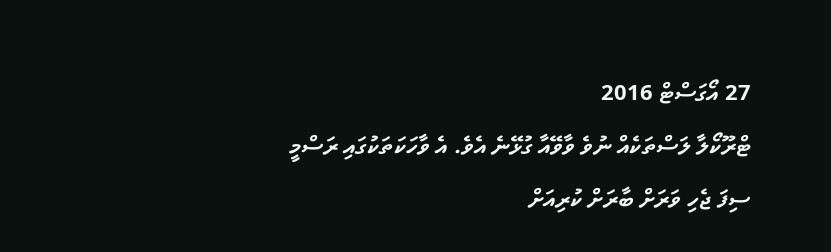27 އޯގަސްޓް 2016
ޓްރޫކޯލާ ލަސްތަކެއް ނުވެ ވާވޭއާ ގުޅޭނެ އެވެ. އެ ވާހަކަތަކުގައި ރަސްމީ ސިފަ ޖެހި ވަރަށް ބާރަށް ކުރިއަށް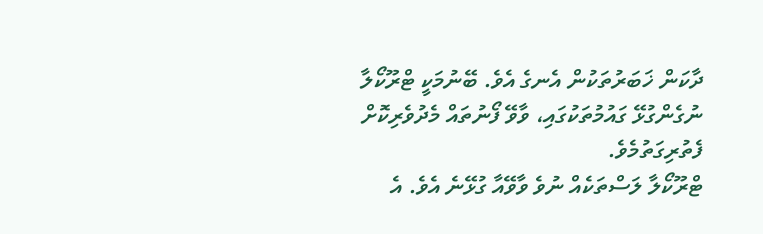ދާކަން ޚަބަރުތަކުން އެނގެ އެވެ. ބޭނުމަކީ ޓްރޫކޯލާ ނުގެންގުޅޭ ގައުމުތަކުގައި، ވާވޭ ފޯނުތައް މެދުވެރިކޮށް ފެތުރިގަތުމެވެ.
ޓްރޫކޯލާ ލަސްތަކެއް ނުވެ ވާވޭއާ ގުޅޭނެ އެވެ. އެ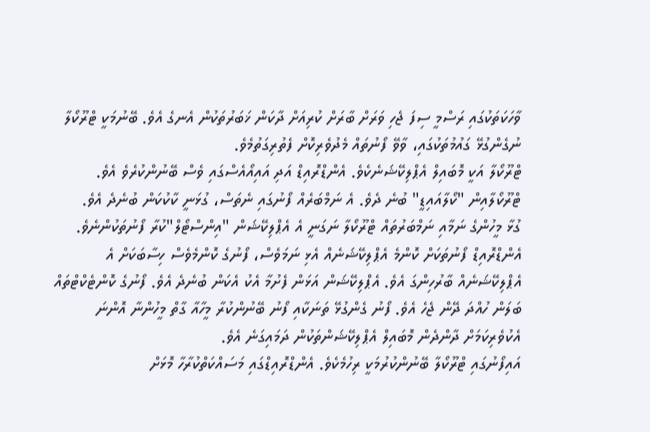ވާހަކަތަކުގައި ރަސްމީ ސިފަ ޖެހި ވަރަށް ބާރަށް ކުރިއަށް ދާކަން ޚަބަރުތަކުން އެނގެ އެވެ. ބޭނުމަކީ ޓްރޫކޯލާ ނުގެންގުޅޭ ގައުމުތަކުގައި، ވާވޭ ފޯނުތައް މެދުވެރިކޮށް ފެތުރިގަތުމެވެ.
ޓްރޫކޯލާ އަކީ މޮބައިލް އެޕްލިކޭޝަނެކެވެ. އެންޑްރޮއިޑް އަދި އައިއޯއެސްގައި ވެސް ބޭނުންކުރެވެ އެވެ. ޓްރޫކޯލާއިން "ކޯލާއައިޑީ" ބުނެ ދެވެ. އެ ނަމްބަރެއް ފޯނުގައި ނެތަސް، ގުޅަނީ ކާކުކަން ބުނެދެ އެވެ.
ގުޅާ މީހުންގެ ނަމާއި ނަމްބަރުތައް ޓްރޫކޯލާ ނަގަނީ އެ އެޕްލިކޭޝަން "އިންސްޓޯލް"ކުރާ ފޯނުތަކުންނެވެ. އެންޑްރޮއިޑް ފޯނުތަކަށް ކޮންމެ އެޕްލިކޭޝަނެއް އެޅި ނަމަވެސް، ފޯނުގެ ކޮންމެވެސް ހިސާބަކަށް އެ އެޕްލިކޭޝަނެއް ބާރުހިންގަ އެވެ. އެޕްލިކޭޝަން އަޅަން ފެށުމާ އެކު އެކަން ބުނެދެ އެވެ. ފޯނުގެ ކޮންޓެކްޓްތައް ބަލަން ހުއްދަ ދޭން ޖެހެ އެވެ. ފޯނު ގެންގުޅޭ ތަނަކާއި ފޯނު ބޭނުންކުރާ މީހާއާ ގާތް މީހުންނާ އޮންނަ އެކުވެރިކަމަށް ދާންދެން މޮބައިލް އެޕްލިކޭޝަންތަކުން ދަމައިގަނެ އެވެ.
އައިފޯނުގައި ޓްރޫކޯލާ ބޭނުންކުރުމަކީ ރިހުމެކެވެ. އެންޑްރޮއިޑްގައި މަސައްކަތްކުރާހާ މޮޅަށް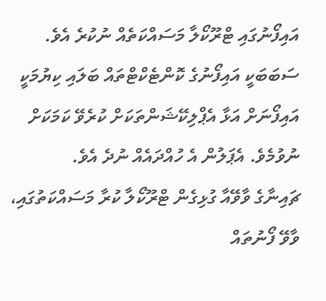އައިފޯނުގައި ޓްރޫކޯލާ މަސައްކަތެއް ނުކުރެ އެވެ. ސަބަބަކީ އައިފޯނުގެ ކޮންޓެކްޓްތައް ބަލައި ކިޔުމަކީ އައިފޯނަށް އަޅާ އެޕްލިކޭޝަންތަކަށް ކުރެވޭ ކަމަކަށް ނުވުމެވެ. އެޕަލުން އެ ހުއްދައެއް ނުދެ އެވެ.
ޗައިނާގެ ވާވޭއާ ގުޅިގެން ޓްރޫކޯލާ ކުރާ މަސައްކަތުގައި، ވާވޭ ފޯނުތައް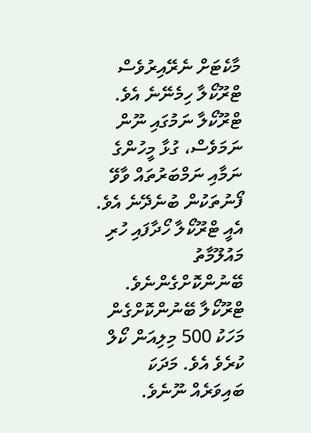މާކެޓަށް ނެރޭއިރުވެސް ޓްރޫކޯލާ ހިމެނޭނެ އެވެ. ޓްރޫކޯލާ ނަމުގައި ނޫން ނަމަވެސް، ގުޅާ މީހުންގެ ނަމާއި ނަމްބަރުތައް ވާވޭ ފޯނުތަކުން ބުނެދޭނެ އެވެ. އެއީ ޓްރޫކޯލާ ހޯދާފައި ހުރި މައުލޫމާތު ބޭނުންކޮށްގެންނެވެ.
ޓްރޫކޯލާ ބޭނުންކޮށްގެން މަހަކު 500 މިލިއަން ކޯލް ކުރެވެ އެވެ. މަދަކަ ބައިވަރެއް ނޫނެވެ.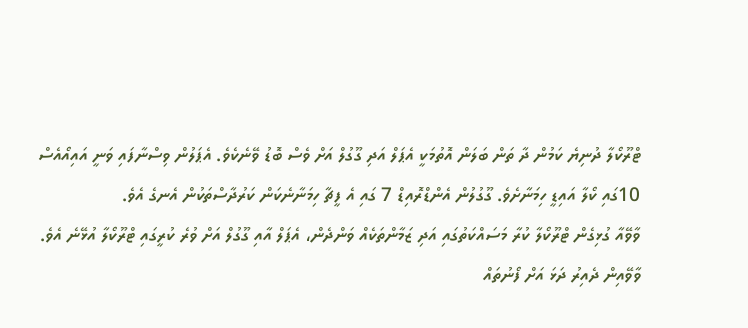ޓްރޫކޯލާ ދުނިޔެ ކަމުން ދާ ތަން ބަލަން އޮތުމަކީ އެޕަލް އަދި ގޫގުލް އަށް ވެސް ބޮޑު ވޭނެކެވެ. އެޕަލުން ވިސްނާފައި ވަނީ އައިއޯއެސް 10ގައި ކޯލާ އައިޑީ ހިމަނާށެވެ. ގޫގުލުން އެންޑްރޮއިޑް 7 ގައި އެ ފީޗާ ހިމަނާނެކަން ކަރުދާސްތަކުން އެނގެ އެވެ.
ވާވޭއާ ގުޅިގެން ޓްރޫކޯލާ ކުރާ މަސައްކަތުގައި އަދި ޒަމާންތަކެއް ވަންދެން، އެޕަލް އާއި ގޫގުލް އަށް ވުރެ ކުރީގައި ޓްރޫކޯލާ އުޅޭނެ އެވެ. ވާވޭއިން ދެއިރު ދަޅަ އަށް ފޯނުތައް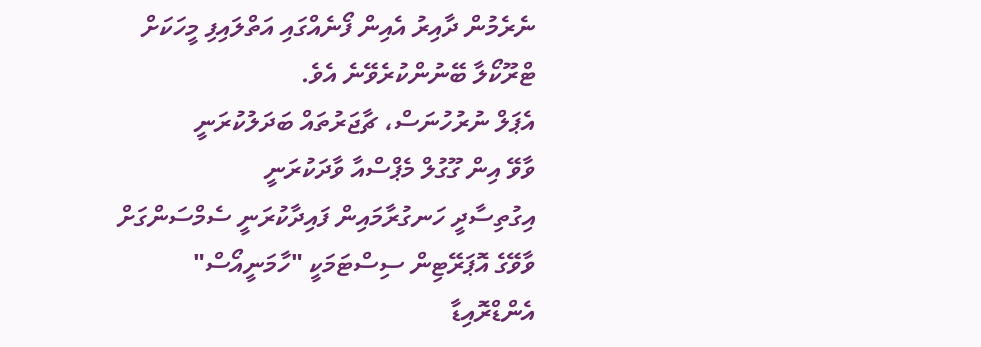ނެރެމުން ދާއިރު އެއިން ފޯނެއްގައި އަތްލައިފި މީހަކަށް ޓްރޫކޯލާ ބޭނުންކުރެވޭނެ އެވެ.
އެޕަލް ނުރުހުނަސް، ޗާޖަރުތައް ބަދަލުކުރަނީ
ވާވޭ އިން ގޫގުލް މެޕްސްއާ ވާދަކުރަނީ
އިގުތިސާދީ ހަނގުރާމައިން ފައިދާކުރަނީ ސެމްސަންގަށް
ވާވޭގެ އޮޕަރޭޓިން ސިސްޓަމަކީ "ހާމަނީއޯސް"
އެންޑްރޮއިޑާ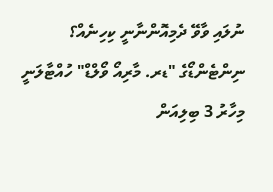ނުލައި ވާވޭ ދެމިއޮންނާނީ ކިހިނެއް؟
ނިންޓެންޑޯގެ "ޑރ. މާރިއޯ ވޯލްޑް" ހުއްޓާލަނީ
މިހާރު 3 ބިލިއަން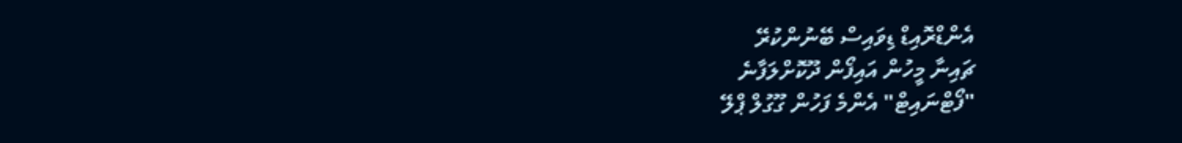އެންޑްރޮއިޑް ޑިވައިސް ބޭނުންކުރޭ
ޗައިނާ މީހުން އައިފޯން ދޫކޮށްލަފާނެ
"ފޯޓްނައިޓް" އެންމެ ފަހުން ގޫގުލް ޕްލޭ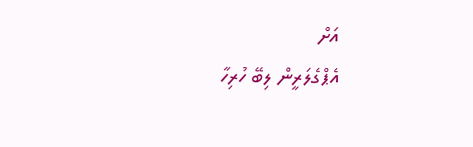އަށް
އެޕްގެލަރީން ލިބޭ ހުރިހާ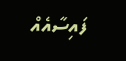ފައިސާއެއް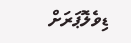ޑިވެލޮޕަރަށް